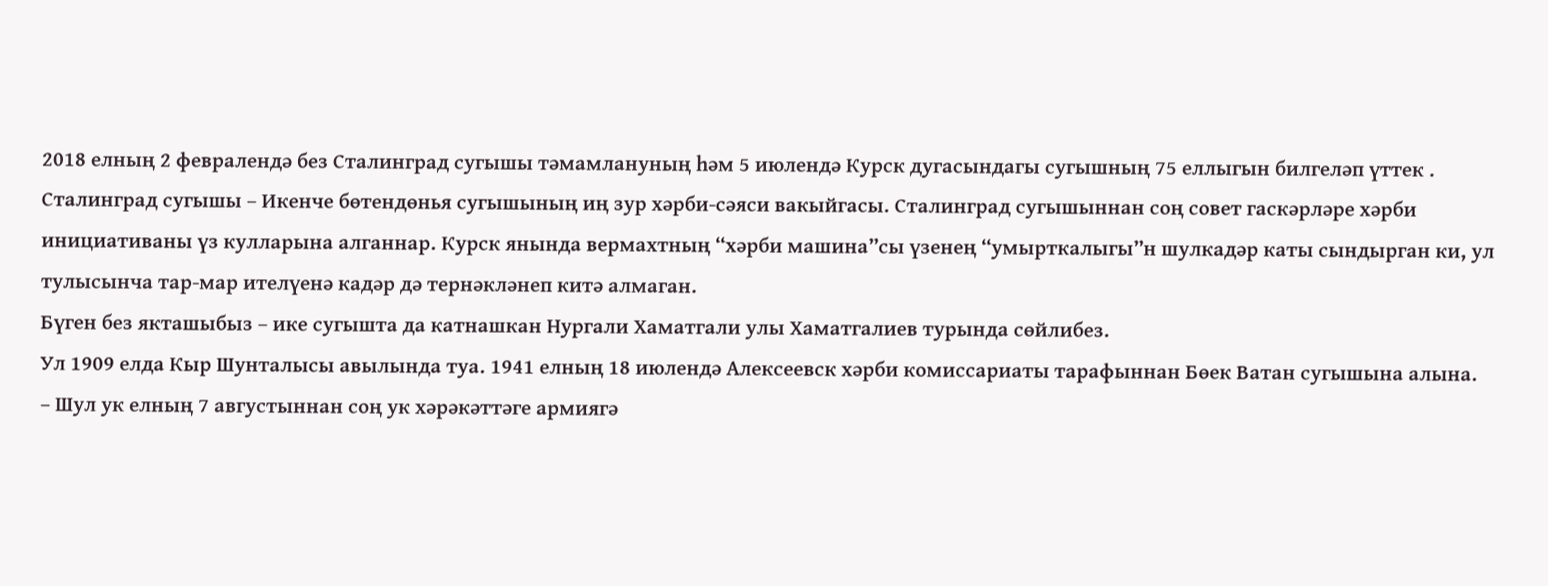2018 елның 2 февралендә без Сталинград сугышы тәмамлануның һәм 5 июлендә Курск дугасындагы сугышның 75 еллыгын билгеләп үттек . Сталинград сугышы – Икенче бөтендөнья сугышының иң зур хәрби-сәяси вакыйгасы. Сталинград сугышыннан соң совет гаскәрләре хәрби инициативаны үз кулларына алганнар. Курск янында вермахтның “хәрби машина”сы үзенең “умырткалыгы”н шулкадәр каты сындырган ки, ул тулысынча тар-мар ителүенә кадәр дә тернәкләнеп китә алмаган.
Бүген без якташыбыз – ике сугышта да катнашкан Нургали Хаматгали улы Хаматгалиев турында сөйлибез.
Ул 1909 елда Кыр Шунталысы авылында туа. 1941 елның 18 июлендә Алексеевск хәрби комиссариаты тарафыннан Бөек Ватан сугышына алына.
– Шул ук елның 7 августыннан соң ук хәрәкәттәге армиягә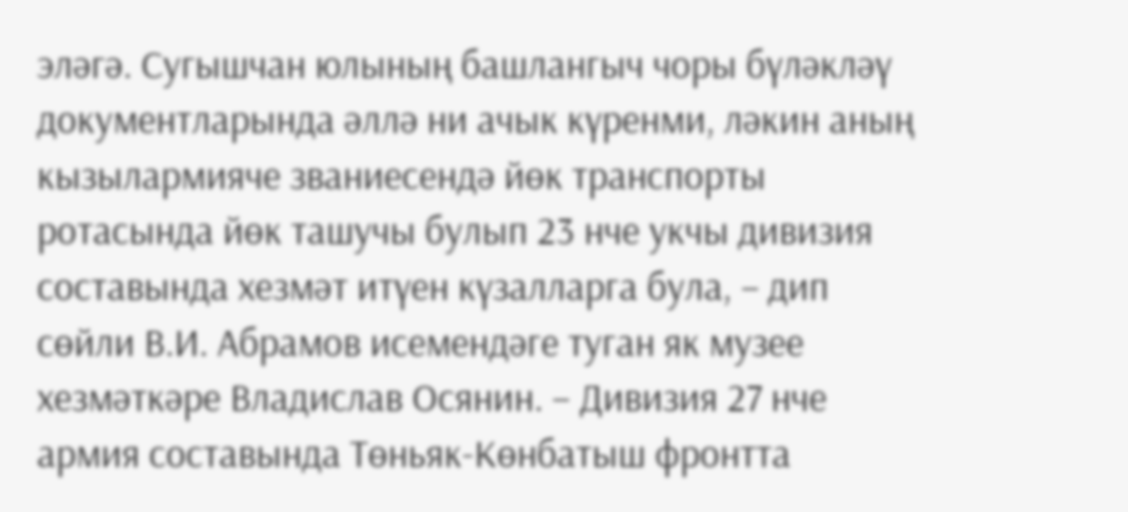эләгә. Сугышчан юлының башлангыч чоры бүләкләү документларында әллә ни ачык күренми, ләкин аның кызылармияче званиесендә йөк транспорты ротасында йөк ташучы булып 23 нче укчы дивизия составында хезмәт итүен күзалларга була, – дип сөйли В.И. Абрамов исемендәге туган як музее хезмәткәре Владислав Осянин. – Дивизия 27 нче армия составында Төньяк-Көнбатыш фронтта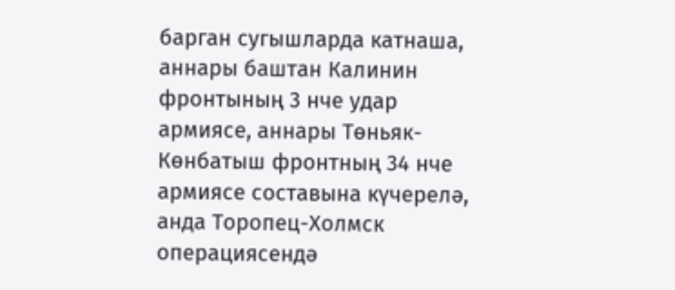барган сугышларда катнаша, аннары баштан Калинин фронтының 3 нче удар армиясе, аннары Төньяк-Көнбатыш фронтның 34 нче армиясе составына күчерелә, анда Торопец-Холмск операциясендә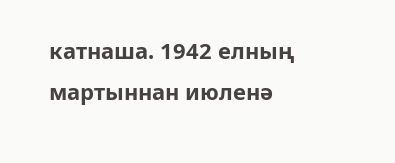катнаша. 1942 елның мартыннан июленә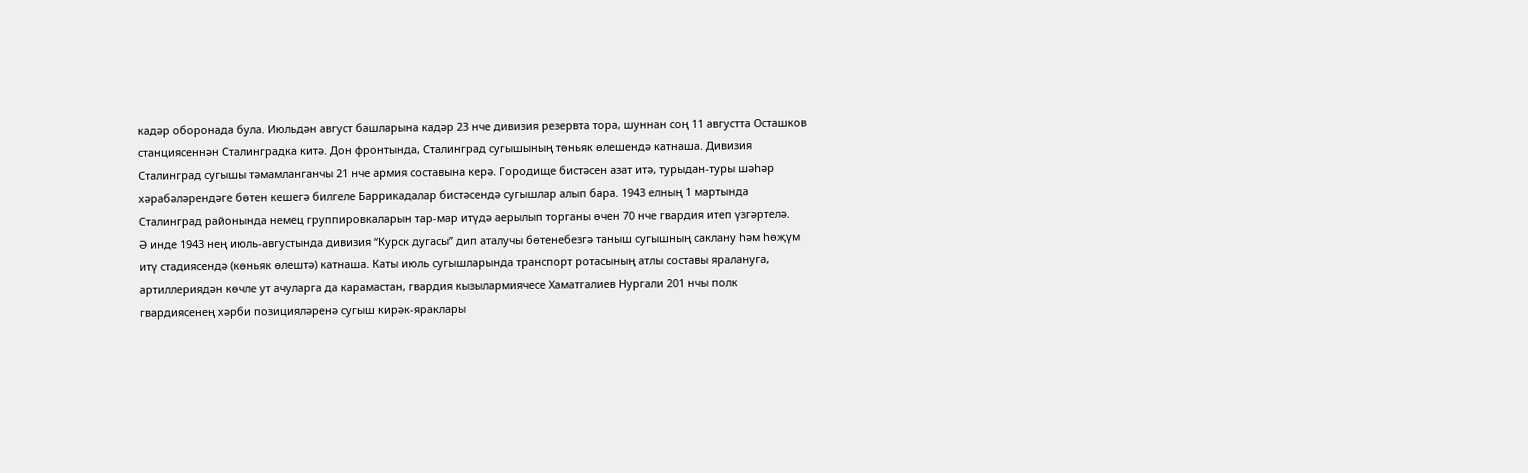кадәр оборонада була. Июльдән август башларына кадәр 23 нче дивизия резервта тора, шуннан соң 11 августта Осташков станциясеннән Сталинградка китә. Дон фронтында, Сталинград сугышының төньяк өлешендә катнаша. Дивизия Сталинград сугышы тәмамланганчы 21 нче армия составына керә. Городище бистәсен азат итә, турыдан-туры шәһәр хәрабәләрендәге бөтен кешегә билгеле Баррикадалар бистәсендә сугышлар алып бара. 1943 елның 1 мартында Сталинград районында немец группировкаларын тар-мар итүдә аерылып торганы өчен 70 нче гвардия итеп үзгәртелә.
Ә инде 1943 нең июль-августында дивизия “Курск дугасы” дип аталучы бөтенебезгә таныш сугышның саклану һәм һөҗүм итү стадиясендә (көньяк өлештә) катнаша. Каты июль сугышларында транспорт ротасының атлы составы яралануга, артиллериядән көчле ут ачуларга да карамастан, гвардия кызылармиячесе Хаматгалиев Нургали 201 нчы полк гвардиясенең хәрби позицияләренә сугыш кирәк-яраклары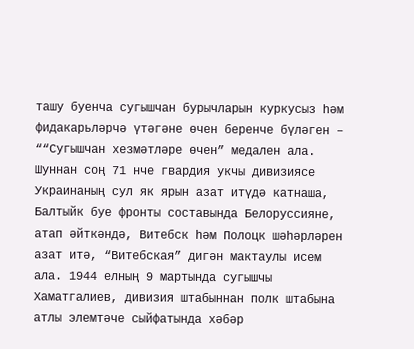ташу буенча сугышчан бурычларын куркусыз һәм фидакарьләрчә үтәгәне өчен беренче бүләген – ““Сугышчан хезмәтләре өчен” медален ала.
Шуннан соң 71 нче гвардия укчы дивизиясе Украинаның сул як ярын азат итүдә катнаша, Балтыйк буе фронты составында Белоруссияне, атап әйткәндә, Витебск һәм Полоцк шәһәрләрен азат итә, “Витебская” дигән мактаулы исем ала. 1944 елның 9 мартында сугышчы Хаматгалиев, дивизия штабыннан полк штабына атлы элемтәче сыйфатында хәбәр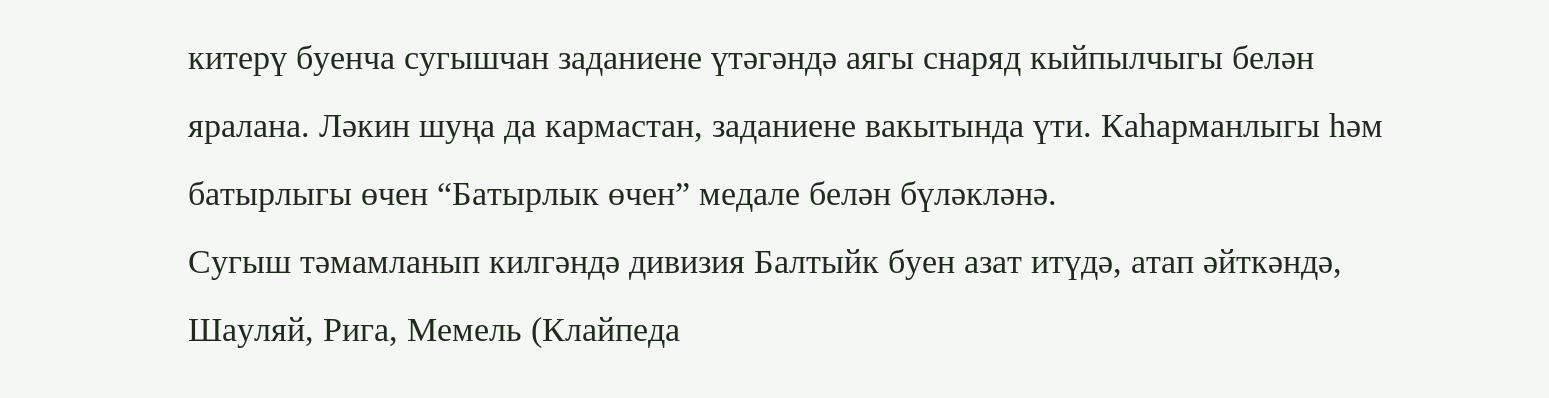китерү буенча сугышчан заданиене үтәгәндә аягы снаряд кыйпылчыгы белән яралана. Ләкин шуңа да кармастан, заданиене вакытында үти. Каһарманлыгы һәм батырлыгы өчен “Батырлык өчен” медале белән бүләкләнә.
Сугыш тәмамланып килгәндә дивизия Балтыйк буен азат итүдә, атап әйткәндә, Шауляй, Рига, Мемель (Клайпеда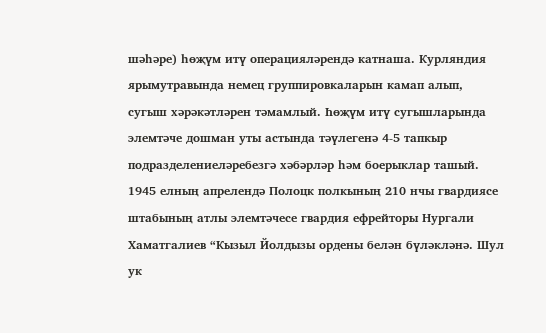шәһәре) һөҗүм итү операцияләрендә катнаша. Курляндия ярымутравында немец группировкаларын камап алып, сугыш хәрәкәтләрен тәмамлый. Һөҗүм итү сугышларында элемтәче дошман уты астында тәүлегенә 4-5 тапкыр подразделениеләребезгә хәбәрләр һәм боерыклар ташый. 1945 елның апрелендә Полоцк полкының 210 нчы гвардиясе штабының атлы элемтәчесе гвардия ефрейторы Нургали Хаматгалиев “Кызыл Йолдызы ордены белән бүләкләнә. Шул ук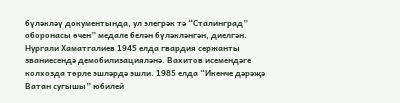бүләкләү документында, ул элегрәк тә “Сталинград” оборонасы өчен” медале белән бүләкләнгән, диелгән.
Нургали Хаматгалиев 1945 елда гвардия сержанты званиесендә демобилизацияләнә. Вахитов исемендәге колхозда төрле эшләрдә эшли. 1985 елда “Икенче дәрәҗә Ватан сугышы” юбилей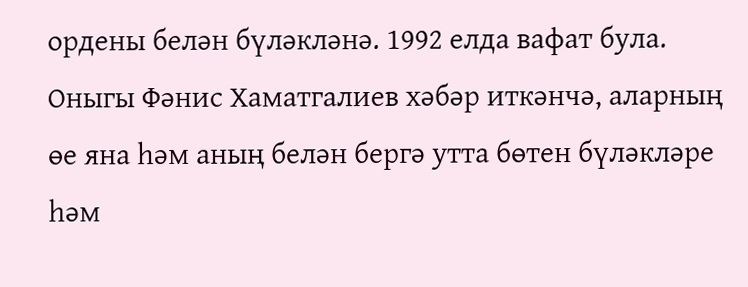ордены белән бүләкләнә. 1992 елда вафат була. Оныгы Фәнис Хаматгалиев хәбәр иткәнчә, аларның өе яна һәм аның белән бергә утта бөтен бүләкләре һәм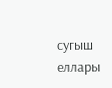сугыш еллары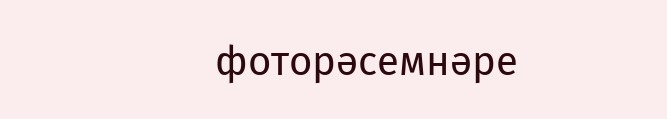фоторәсемнәре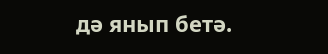дә янып бетә.